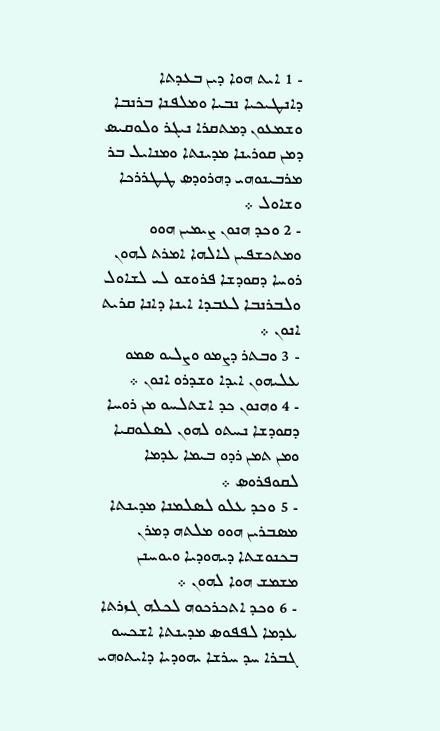- 1 ܐܝܬ ܗܘܐ ܕܝܢ ܒܥܕܬܐ ܕܐܢܛܝܟܝܐ ܢܒܝܐ ܘܡܠܦܢܐ ܒܪܢܒܐ ܘܫܡܥܘܢ ܕܡܬܩܪܐ ܢܝܓܪ ܘܠܘܩܝܤ ܕܡܢ ܩܘܪܝܢܐ ܡܕܝܢܬܐ ܘܡܢܐܝܠ ܒܪ ܡܪܒܝܢܘܗܝ ܕܗܪܘܕܤ ܛܛܪܪܟܐ ܘܫܐܘܠ ܀
- 2 ܘܟܕ ܗܢܘܢ ܨܝܡܝܢ ܗܘܘ ܘܡܬܟܫܦܝܢ ܠܐܠܗܐ ܐܡܪܬ ܠܗܘܢ ܪܘܚܐ ܕܩܘܕܫܐ ܦܪܘܫܘ ܠܝ ܠܫܐܘܠ ܘܠܒܪܢܒܐ ܠܥܒܕܐ ܐܝܢܐ ܕܐܢܐ ܩܪܝܬ ܐܢܘܢ ܀
- 3 ܘܒܬܪ ܕܨܡܘ ܘܨܠܝܘ ܤܡܘ ܥܠܝܗܘܢ ܐܝܕܐ ܘܫܕܪܘ ܐܢܘܢ ܀
- 4 ܘܗܢܘܢ ܟܕ ܐܫܬܠܚܘ ܡܢ ܪܘܚܐ ܕܩܘܕܫܐ ܢܚܬܘ ܠܗܘܢ ܠܤܠܘܩܝܐ ܘܡܢ ܬܡܢ ܪܕܘ ܒܝܡܐ ܥܕܡܐ ܠܩܘܦܪܘܤ ܀
- 5 ܘܟܕ ܥܠܘ ܠܤܠܡܢܐ ܡܕܝܢܬܐ ܡܤܒܪܝܢ ܗܘܘ ܡܠܬܗ ܕܡܪܢ ܒܟܢܘܫܬܐ ܕܝܗܘܕܝܐ ܘܝܘܚܢܢ ܡܫܡܫ ܗܘܐ ܠܗܘܢ ܀
- 6 ܘܟܕ ܐܬܟܪܟܘܗ ܠܟܠܗ ܓܙܪܬܐ ܥܕܡܐ ܠܦܦܘܤ ܡܕܝܢܬܐ ܐܫܟܚܘ ܓܒܪܐ ܚܕ ܚܪܫܐ ܝܗܘܕܝܐ ܕܐܝܬܘܗܝ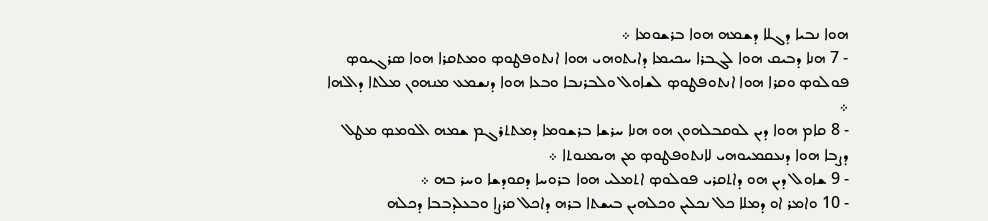ܗܘܐ ܢܒܝܐ ܕܓܠܐ ܕܫܡܗ ܗܘܐ ܒܪܫܘܡܐ ܀
- 7 ܗܢܐ ܕܒܝܩ ܗܘܐ ܠܓܒܪܐ ܚܟܝܡܐ ܕܐܝܬܘܗܝ ܗܘܐ ܐܢܬܘܦܛܘܤ ܘܡܬܩܪܐ ܗܘܐ ܤܪܓܝܘܤ ܦܘܠܘܤ ܘܩܪܐ ܗܘܐ ܐܢܬܘܦܛܘܤ ܠܫܐܘܠ ܘܠܒܪܢܒܐ ܘܒܥܐ ܗܘܐ ܕܢܫܡܥ ܡܢܗܘܢ ܡܠܬܐ ܕܐܠܗܐ ܀
- 8 ܩܐܡ ܗܘܐ ܕܝܢ ܠܘܩܒܠܗܘܢ ܗܘ ܗܢܐ ܚܪܫܐ ܒܪܫܘܡܐ ܕܡܬܬܪܓܡ ܫܡܗ ܐܠܘܡܤ ܡܛܠ ܕܨܒܐ ܗܘܐ ܕܢܥܩܡܝܘܗܝ ܠܐܢܬܘܦܛܘܤ ܡܢ ܗܝܡܢܘܬܐ ܀
- 9 ܫܐܘܠ ܕܝܢ ܗܘ ܕܐܬܩܪܝ ܦܘܠܘܤ ܐܬܡܠܝ ܗܘܐ ܒܪܘܚܐ ܕܩܘܕܫܐ ܘܚܪ ܒܗ ܀
- 10 ܘܐܡܪ ܐܘ ܕܡܠܐ ܟܠ ܢܟܠܝܢ ܘܟܠܗܝܢ ܒܝܫܬܐ ܒܪܗ ܕܐܟܠ ܩܪܨܐ ܘܒܥܠܕܒܒܐ ܕܟܠܗ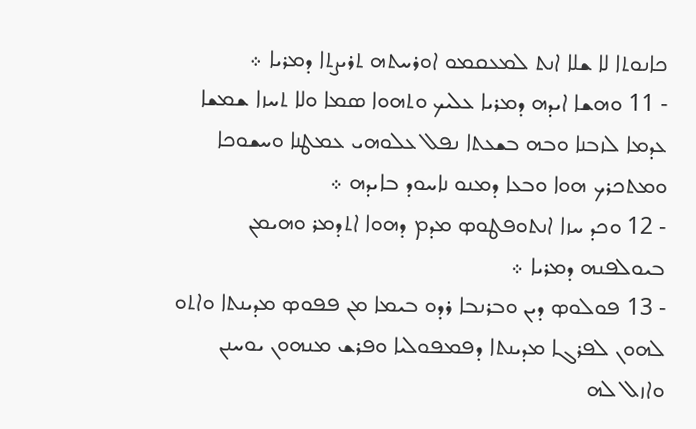ܟܐܢܘܬܐ ܠܐ ܫܠܐ ܐܢܬ ܠܡܥܩܡܘ ܐܘܪܚܬܗ ܬܪܝܨܬܐ ܕܡܪܝܐ ܀
- 11 ܘܗܫܐ ܐܝܕܗ ܕܡܪܝܐ ܥܠܝܟ ܘܬܗܘܐ ܤܡܐ ܘܠܐ ܬܚܙܐ ܫܡܫܐ ܥܕܡܐ ܠܙܒܢܐ ܘܒܗ ܒܫܥܬܐ ܢܦܠ ܥܠܘܗܝ ܥܡܛܢܐ ܘܚܫܘܟܐ ܘܡܬܟܪܟ ܗܘܐ ܘܒܥܐ ܕܡܢܘ ܢܐܚܘܕ ܒܐܝܕܗ ܀
- 12 ܘܟܕ ܚܙܐ ܐܢܬܘܦܛܘܤ ܡܕܡ ܕܗܘܐ ܐܬܕܡܪ ܘܗܝܡܢ ܒܝܘܠܦܢܗ ܕܡܪܝܐ ܀
- 13 ܦܘܠܘܤ ܕܝܢ ܘܒܪܢܒܐ ܪܕܘ ܒܝܡܐ ܡܢ ܦܦܘܤ ܡܕܝܢܬܐ ܘܐܬܘ ܠܗܘܢ ܠܦܪܓܐ ܡܕܝܢܬܐ ܕܦܡܦܘܠܝܐ ܘܦܪܫ ܡܢܗܘܢ ܝܘܚܢܢ ܘܐܙܠ ܠܗ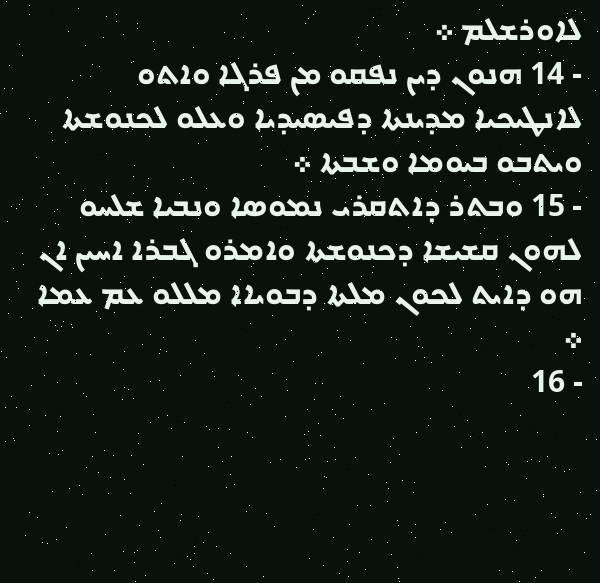ܠܐܘܪܫܠܡ ܀
- 14 ܗܢܘܢ ܕܝܢ ܢܦܩܘ ܡܢ ܦܪܓܐ ܘܐܬܘ ܠܐܢܛܝܟܝܐ ܡܕܝܢܬܐ ܕܦܝܤܝܕܝܐ ܘܥܠܘ ܠܟܢܘܫܬܐ ܘܝܬܒܘ ܒܝܘܡܐ ܘܫܒܬܐ ܀
- 15 ܘܒܬܪ ܕܐܬܩܪܝ ܢܡܘܤܐ ܘܢܒܝܐ ܫܠܚܘ ܠܗܘܢ ܩܫܝܫܐ ܕܟܢܘܫܬܐ ܘܐܡܪܘ ܓܒܪܐ ܐܚܝܢ ܐܢ ܗܘ ܕܐܝܬ ܠܟܘܢ ܡܠܬܐ ܕܒܘܝܐܐ ܡܠܠܘ ܥܡ ܥܡܐ ܀
- 16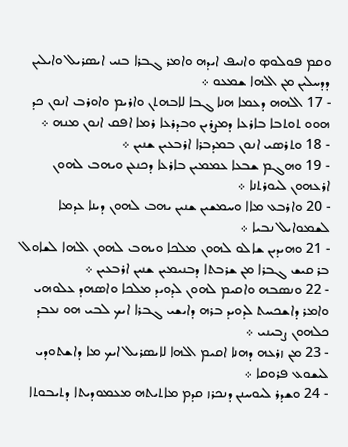ܘܩܡ ܦܘܠܘܤ ܘܐܢܝܦ ܐܝܕܗ ܘܐܡܪ ܓܒܪܐ ܒܢܝ ܐܝܤܪܝܠ ܘܐܝܠܝܢ ܕܕܚܠܝܢ ܡܢ ܐܠܗܐ ܫܡܥܘ ܀
- 17 ܐܠܗܗ ܕܥܡܐ ܗܢܐ ܓܒܐ ܠܐܒܗܬܢ ܘܐܪܝܡ ܘܐܘܪܒ ܐܢܘܢ ܟܕ ܗܘܘ ܬܘܬܒܐ ܒܐܪܥܐ ܕܡܨܪܝܢ ܘܒܕܪܥܐ ܪܡܐ ܐܦܩ ܐܢܘܢ ܡܢܗ ܀
- 18 ܘܬܪܤܝ ܐܢܘܢ ܒܡܕܒܪܐ ܐܪܒܥܝܢ ܫܢܝܢ ܀
- 19 ܘܗܓܡ ܫܒܥܐ ܥܡܡܝܢ ܒܐܪܥܐ ܕܟܢܥܢ ܘܝܗܒ ܠܗܘܢ ܐܪܥܗܘܢ ܠܝܘܪܬܢܐ ܀
- 20 ܘܐܪܒܥ ܡܐܐ ܘܚܡܫܝܢ ܫܢܝܢ ܝܗܒ ܠܗܘܢ ܕܝܢܐ ܥܕܡܐ ܠܫܡܘܐܝܠ ܢܒܝܐ ܀
- 21 ܘܗܝܕܝܢ ܫܐܠܘ ܠܗܘܢ ܡܠܟܐ ܘܝܗܒ ܠܗܘܢ ܐܠܗܐ ܠܫܐܘܠ ܒܪ ܩܝܫ ܓܒܪܐ ܡܢ ܫܪܒܬܐ ܕܒܢܝܡܝܢ ܫܢܝܢ ܐܪܒܥܝܢ ܀
- 22 ܘܢܤܒܗ ܘܐܩܝܡ ܠܗܘܢ ܠܕܘܝܕ ܡܠܟܐ ܘܐܤܗܕ ܥܠܘܗܝ ܘܐܡܪ ܕܐܫܟܚܬ ܠܕܘܝܕ ܒܪܗ ܕܐܝܫܝ ܓܒܪܐ ܐܝܟ ܠܒܝ ܗܘ ܢܥܒܕ ܟܠܗܘܢ ܨܒܝܢܝ ܀
- 23 ܡܢ ܙܪܥܗ ܕܗܢܐ ܐܩܝܡ ܐܠܗܐ ܠܐܝܤܪܝܠ ܐܝܟ ܡܐ ܕܐܫܬܘܕܝ ܠܝܫܘܥ ܦܪܘܩܐ ܀
- 24 ܘܫܕܪ ܠܝܘܚܢܢ ܕܢܟܪܙ ܩܕܡ ܡܐܬܝܬܗ ܡܥܡܘܕܝܬܐ ܕܬܝܒܘܬܐ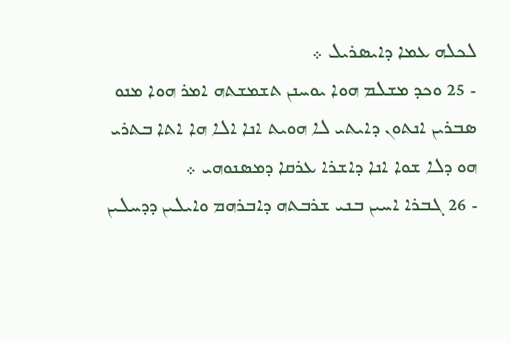ܠܟܠܗ ܥܡܐ ܕܐܝܤܪܝܠ ܀
- 25 ܘܟܕ ܡܫܠܡ ܗܘܐ ܝܘܚܢܢ ܬܫܡܫܬܗ ܐܡܪ ܗܘܐ ܡܢܘ ܤܒܪܝܢ ܐܢܬܘܢ ܕܐܝܬܝ ܠܐ ܗܘܝܬ ܐܢܐ ܐܠܐ ܗܐ ܐܬܐ ܒܬܪܝ ܗܘ ܕܠܐ ܫܘܐ ܐܢܐ ܕܐܫܪܐ ܥܪܩܐ ܕܡܤܢܘܗܝ ܀
- 26 ܓܒܪܐ ܐܚܝܢ ܒܢܝ ܫܪܒܬܗ ܕܐܒܪܗܡ ܘܐܝܠܝܢ ܕܕܚܠܝܢ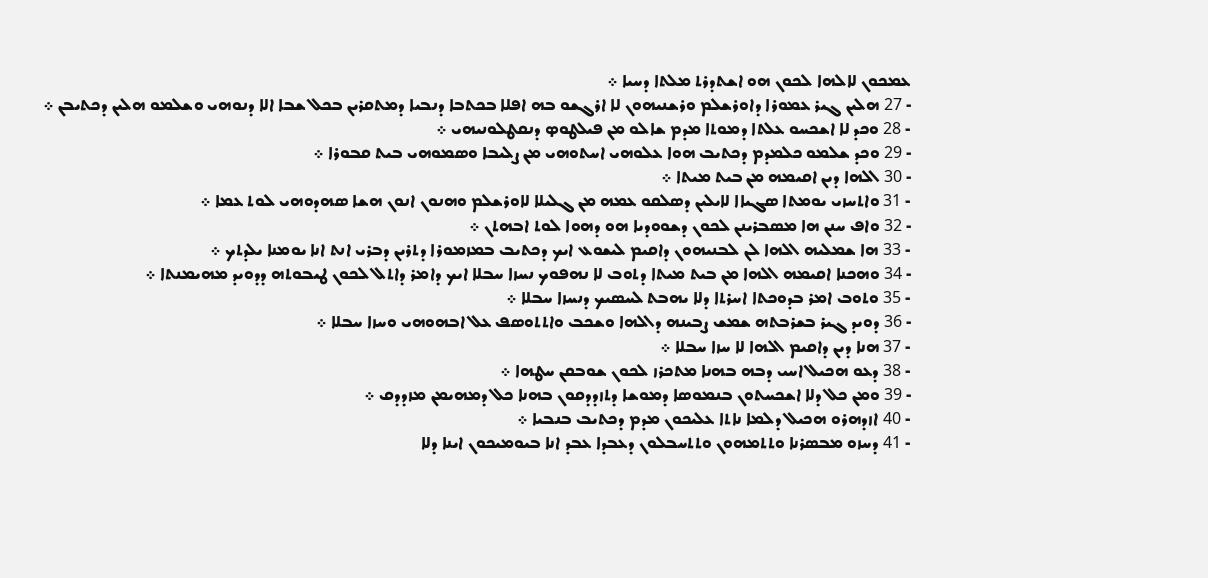ܥܡܟܘܢ ܠܐܠܗܐ ܠܟܘܢ ܗܘ ܐܫܬܕܪܬ ܡܠܬܐ ܕܚܝܐ ܀
- 27 ܗܠܝܢ ܓܝܪ ܥܡܘܪܐ ܕܐܘܪܫܠܡ ܘܪܫܢܝܗܘܢ ܠܐ ܐܪܓܫܘ ܒܗ ܐܦܠܐ ܒܟܬܒܐ ܕܢܒܝܐ ܕܡܬܩܪܝܢ ܒܟܠ ܫܒܐ ܐܠܐ ܕܢܘܗܝ ܘܫܠܡܘ ܗܠܝܢ ܕܟܬܝܒܢ ܀
- 28 ܘܟܕ ܠܐ ܐܫܟܚܘ ܥܠܬܐ ܕܡܘܬܐ ܡܕܡ ܫܐܠܘ ܡܢ ܦܝܠܛܘܤ ܕܢܩܛܠܘܢܝܗܝ ܀
- 29 ܘܟܕ ܫܠܡܘ ܟܠܡܕܡ ܕܟܬܝܒ ܗܘܐ ܥܠܘܗܝ ܐܚܬܘܗܝ ܡܢ ܨܠܝܒܐ ܘܤܡܘܗܝ ܒܝܬ ܩܒܘܪܐ ܀
- 30 ܐܠܗܐ ܕܝܢ ܐܩܝܡܗ ܡܢ ܒܝܬ ܡܝܬܐ ܀
- 31 ܘܐܬܚܙܝ ܝܘܡܬܐ ܤܓܝܐܐ ܠܐܝܠܝܢ ܕܤܠܩܘ ܥܡܗ ܡܢ ܓܠܝܠܐ ܠܐܘܪܫܠܡ ܘܗܢܘܢ ܐܢܘܢ ܗܫܐ ܤܗܕܘܗܝ ܠܘܬ ܥܡܐ ܀
- 32 ܘܐܦ ܚܢܢ ܗܐ ܡܤܒܪܝܢܢ ܠܟܘܢ ܕܫܘܘܕܝܐ ܗܘ ܕܗܘܐ ܠܘܬ ܐܒܗܬܢ ܀
- 33 ܗܐ ܫܡܠܝܗ ܐܠܗܐ ܠܢ ܠܒܢܝܗܘܢ ܕܐܩܝܡ ܠܝܫܘܥ ܐܝܟ ܕܟܬܝܒ ܒܡܙܡܘܪܐ ܕܬܪܝܢ ܕܒܪܝ ܐܢܬ ܐܢܐ ܝܘܡܢܐ ܝܠܕܬܟ ܀
- 34 ܘܗܟܢܐ ܐܩܝܡܗ ܐܠܗܐ ܡܢ ܒܝܬ ܡܝܬܐ ܕܬܘܒ ܠܐ ܢܗܦܘܟ ܢܚܙܐ ܚܒܠܐ ܐܝܟ ܕܐܡܪ ܕܐܬܠ ܠܟܘܢ ܛܝܒܘܬܗ ܕܕܘܝܕ ܡܗܝܡܢܬܐ ܀
- 35 ܘܬܘܒ ܐܡܪ ܒܕܘܟܬܐ ܐܚܪܬܐ ܕܠܐ ܝܗܒܬ ܠܚܤܝܟ ܕܢܚܙܐ ܚܒܠܐ ܀
- 36 ܕܘܝܕ ܓܝܪ ܒܫܪܒܬܗ ܫܡܫ ܨܒܝܢܗ ܕܐܠܗܐ ܘܫܟܒ ܘܐܬܬܘܤܦ ܥܠ ܐܒܗܘܗܝ ܘܚܙܐ ܚܒܠܐ ܀
- 37 ܗܢܐ ܕܝܢ ܕܐܩܝܡ ܐܠܗܐ ܠܐ ܚܙܐ ܚܒܠܐ ܀
- 38 ܕܥܘ ܗܟܝܠ ܐܚܝ ܕܒܗ ܒܗܢܐ ܡܬܟܪܙ ܠܟܘܢ ܫܘܒܩܢ ܚܛܗܐ ܀
- 39 ܘܡܢ ܟܠ ܕܠܐ ܐܫܟܚܬܘܢ ܒܢܡܘܤܐ ܕܡܘܫܐ ܕܬܙܕܕܩܘܢ ܒܗܢܐ ܟܠ ܕܡܗܝܡܢ ܡܙܕܕܩ ܀
- 40 ܐܙܕܗܪܘ ܗܟܝܠ ܕܠܡܐ ܢܐܬܐ ܥܠܝܟܘܢ ܡܕܡ ܕܟܬܝܒ ܒܢܒܝܐ ܀
- 41 ܕܚܙܘ ܡܒܤܪܢܐ ܘܬܬܡܗܘܢ ܘܬܬܚܒܠܘܢ ܕܥܒܕܐ ܥܒܕ ܐܢܐ ܒܝܘܡܝܟܘܢ ܐܝܢܐ ܕܠܐ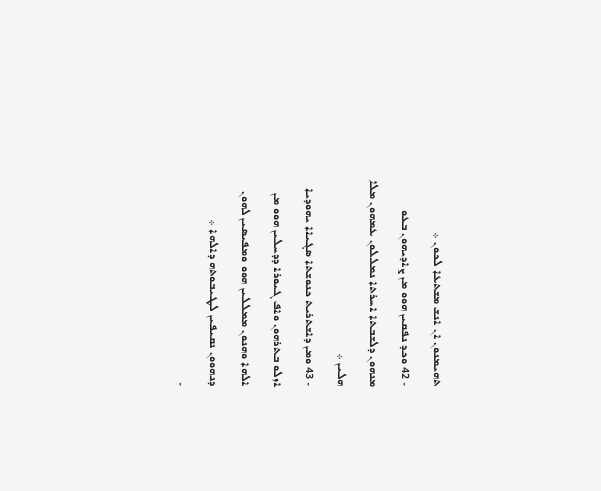ܬܗܝܡܢܘܢ ܐܢ ܐܢܫ ܡܫܬܥܐ ܠܟܘܢ ܀
- 42 ܘܟܕ ܢܦܩܝܢ ܗܘܘ ܡܢ ܨܐܕܝܗܘܢ ܒܥܘ ܡܢܗܘܢ ܕܠܫܒܬܐ ܐܚܪܬܐ ܢܡܠܠܘܢ ܥܡܗܘܢ ܡܠܐ ܗܠܝܢ ܀
- 43 ܘܡܢ ܕܐܫܬܪܝܬ ܟܢܘܫܬܐ ܤܓܝܐܐ ܝܗܘܕܝܐ ܐܙܠܘ ܒܬܪܗܘܢ ܘܐܦ ܓܝܘܪܐ ܕܕܚܠܝܢ ܗܘܘ ܡܢ ܐܠܗܐ ܘܗܢܘܢ ܡܡܠܠܝܢ ܗܘܘ ܘܡܦܝܤܝܢ ܠܗܘܢ ܕܢܗܘܘܢ ܢܩܝܦܝܢ ܠܛܝܒܘܬܗ ܕܐܠܗܐ ܀
-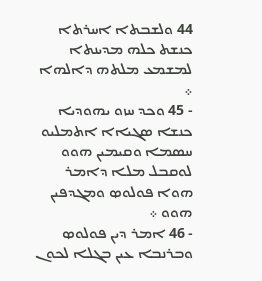44 ܘܠܫܒܬܐ ܐܚܪܬܐ ܟܢܫܬ ܟܠܗ ܡܕܝܢܬܐ ܠܡܫܡܥ ܡܠܬܗ ܕܐܠܗܐ ܀
- 45 ܘܟܕ ܚܙܘ ܝܗܘܕܝܐ ܟܢܫܐ ܤܓܝܐܐ ܐܬܡܠܝܘ ܚܤܡܐ ܘܩܝܡܝܢ ܗܘܘ ܠܘܩܒܠ ܡܠܐ ܕܐܡܪ ܗܘܐ ܦܘܠܘܤ ܘܡܓܕܦܝܢ ܗܘܘ ܀
- 46 ܐܡܪ ܕܝܢ ܦܘܠܘܤ ܘܒܪܢܒܐ ܥܝܢ ܒܓܠܐ ܠܟܘܢ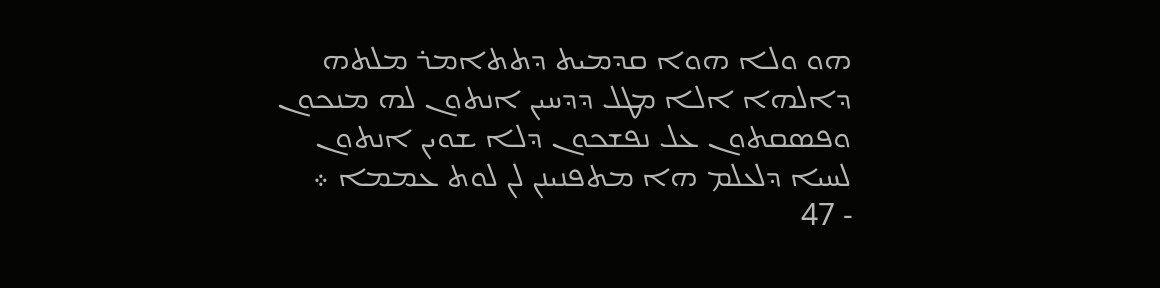ܗܘ ܘܠܐ ܗܘܐ ܩܕܡܝܬ ܕܬܬܐܡܪ ܡܠܬܗ ܕܐܠܗܐ ܐܠܐ ܡܛܠ ܕܕܚܝܢ ܐܢܬܘܢ ܠܗ ܡܢܟܘܢ ܘܦܤܩܬܘܢ ܥܠ ܢܦܫܟܘܢ ܕܠܐ ܫܘܝܢ ܐܢܬܘܢ ܠܚܝܐ ܕܠܥܠܡ ܗܐ ܡܬܦܢܝܢܢ ܠܢ ܠܘܬ ܥܡܡܐ ܀
- 47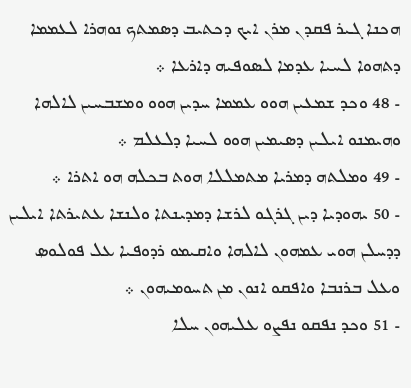ܗܟܢܐ ܓܝܪ ܦܩܕܢ ܡܪܢ ܐܝܟ ܕܟܬܝܒ ܕܤܡܬܟ ܢܘܗܪܐ ܠܥܡܡܐ ܕܬܗܘܐ ܠܚܝܐ ܥܕܡܐ ܠܤܘܦܝܗ ܕܐܪܥܐ ܀
- 48 ܘܟܕ ܫܡܥܝܢ ܗܘܘ ܥܡܡܐ ܚܕܝܢ ܗܘܘ ܘܡܫܒܚܝܢ ܠܐܠܗܐ ܘܗܝܡܢܘ ܐܝܠܝܢ ܕܤܝܡܝܢ ܗܘܘ ܠܚܝܐ ܕܠܥܠܡ ܀
- 49 ܘܡܠܬܗ ܕܡܪܝܐ ܡܬܡܠܠܐ ܗܘܬ ܒܟܠܗ ܗܘ ܐܬܪܐ ܀
- 50 ܝܗܘܕܝܐ ܕܝܢ ܓܪܓܘ ܠܪܫܐ ܕܡܕܝܢܬܐ ܘܠܢܫܐ ܥܬܝܪܬܐ ܐܝܠܝܢ ܕܕܚܠܢ ܗܘܝ ܥܡܗܘܢ ܠܐܠܗܐ ܘܐܩܝܡܘ ܪܕܘܦܝܐ ܥܠ ܦܘܠܘܤ ܘܥܠ ܒܪܢܒܐ ܘܐܦܩܘ ܐܢܘܢ ܡܢ ܬܚܘܡܝܗܘܢ ܀
- 51 ܘܟܕ ܢܦܩܘ ܢܦܨܘ ܥܠܝܗܘܢ ܚܠܐ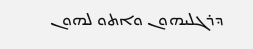ܕܪܓܠܝܗܘܢ ܘܐܬܘ ܠܗܘܢ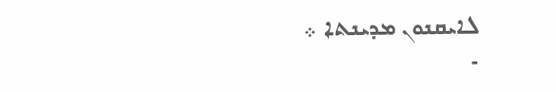ܠܐܝܩܢܘܢ ܡܕܝܢܬܐ ܀
-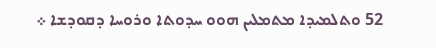52 ܘܬܠܡܝܕܐ ܡܬܡܠܝܢ ܗܘܘ ܚܕܘܬܐ ܘܪܘܚܐ ܕܩܘܕܫܐ ܀